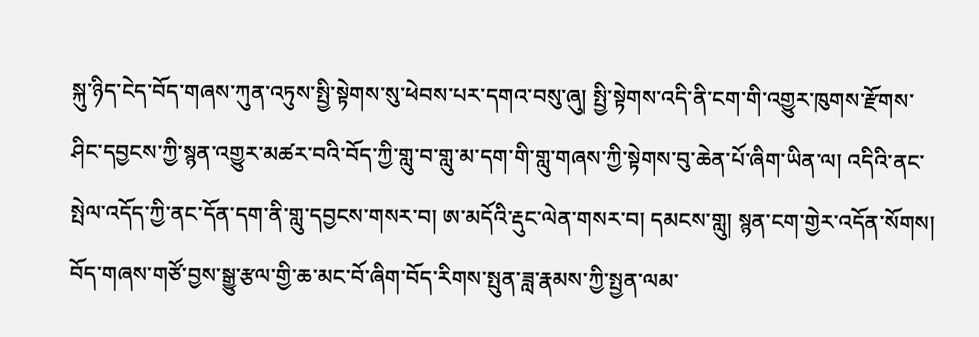སྐུ་ཉིད་ངེད་བོད་གཞས་ཀུན་འཏུས་སྤྱི་སྟེགས་སུ་ཕེབས་པར་དགའ་བསུ་ཞུ། སྤྱི་སྟེགས་འདི་ནི་ངག་གི་འགྱུར་ཁུགས་རྫོགས་ཤིང་དབྱངས་ཀྱི་སྙན་འགྱུར་མཚར་བའི་བོད་ཀྱི་གླུ་བ་གླུ་མ་དག་གི་གླུ་གཞས་ཀྱི་སྟེགས་བུ་ཆེན་པོ་ཞིག་ཡིན་ལ། འདིའི་ནང་སྤེལ་འདོད་ཀྱི་ནང་དོན་དག་ནི་གླུ་དབྱངས་གསར་བ། ཨ་མདོའི་རྡུང་ལེན་གསར་བ། དམངས་གླུ། སྙན་ངག་གྱེར་འདོན་སོགས། བོད་གཞས་གཙོ་བྱས་སྒྱུ་རྩལ་གྱི་ཆ་མང་བོ་ཞིག་བོད་རིགས་སྤུན་ཟླ་རྣམས་ཀྱི་སྤྱན་ལམ་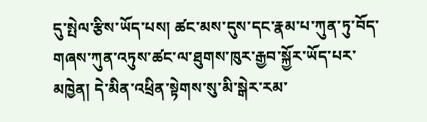དུ་སྤེལ་རྩིས་ཡོད་པས། ཚང་མས་དུས་དང་རྣམ་པ་ཀུན་ཏུ་བོད་གཞས་ཀུན་འཏུས་ཚང་ལ་ཐུགས་ཁུར་རྒྱབ་སྐྱོར་ཡོད་པར་མཁྱེན། དེ་མིན་འཕྲིན་སྟེགས་སུ་མི་སྒེར་རམ་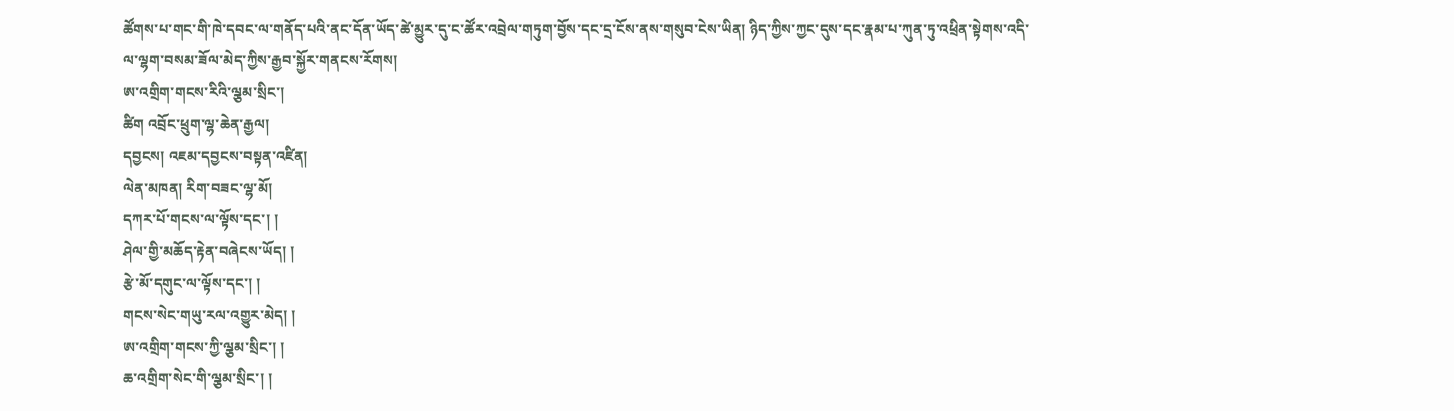ཚོགས་པ་གང་གི་ཁེ་དབང་ལ་གནོད་པའི་ནང་དོན་ཡོད་ཚེ་མྱུར་དུ་ང་ཚོར་འབྲེལ་གཏུག་བྱོས་དང་དྲ་ངོས་ནས་གསུབ་ངེས་ཡིན། ཉིད་ཀྱིས་ཀྱང་དུས་དང་རྣམ་པ་ཀུན་ཏུ་འཕྲིན་སྟེགས་འདི་ལ་ལྷག་བསམ་ཟོལ་མེད་ཀྱིས་རྒྱབ་སྐྱོར་གནངས་རོགས།
ཨ་འགྲིག་གངས་རིའི་ལྕམ་སྲིང་།
ཚིག འབྲོང་ཕྲུག་ལྷ་ཆེན་རྒྱལ།
དབྱངས། འཇམ་དབྱངས་བསྟན་འཛིན།
ལེན་མཁན། རིག་བཟང་ལྷ་མོ།
དཀར་པོ་གངས་ལ་ལྟོས་དང་། །
ཤེལ་གྱི་མཆོད་རྟེན་བཞེངས་ཡོད། །
རྩེ་མོ་དགུང་ལ་ལྟོས་དང་། །
གངས་སེང་གཡུ་རལ་འགྱུར་མེད། །
ཨ་འགྲིག་གངས་ཀྱི་ལྕམ་སྲིང་། །
ཆ་འགྲིག་སེང་གི་ལྕམ་སྲིང་། །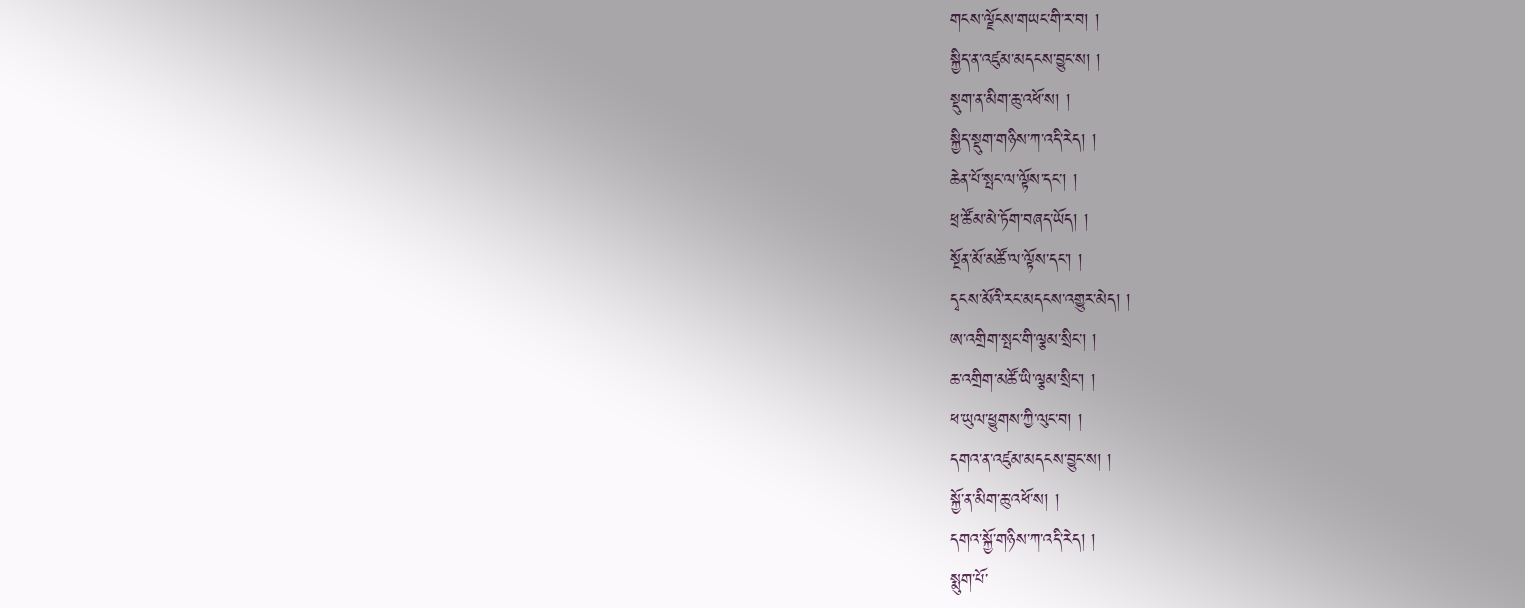གངས་ལྗོངས་གཡང་གི་ར་བ། །
སྐྱིད་ན་འཛུམ་མདངས་བྱུང་ས། །
སྡུག་ན་མིག་ཆུ་འཕོ་ས། །
སྐྱིད་སྡུག་གཉིས་ཀ་འདི་རེད། །
ཆེན་པོ་སྤང་ལ་ལྟོས་དང་། །
ཕྲ་ཚོམ་མེ་ཏོག་བཞད་ཡོད། །
སྔོན་མོ་མཚོ་ལ་ལྟོས་དང་། །
དྭངས་མོའི་རང་མདངས་འགྱུར་མེད། །
ཨ་འགྲིག་སྤང་གི་ལྕམ་སྲིང་། །
ཆ་འགྲིག་མཚོ་ཡི་ལྕམ་སྲིང་། །
ཕ་ཡུལ་ཕྱུགས་ཀྱི་ལུང་བ། །
དགའ་ན་འཛུམ་མདངས་བྱུང་ས། །
སྐྱོ་ན་མིག་ཆུ་འཕོ་ས། །
དགའ་སྐྱོ་གཉིས་ཀ་འདི་རེད། །
སྨུག་པོ་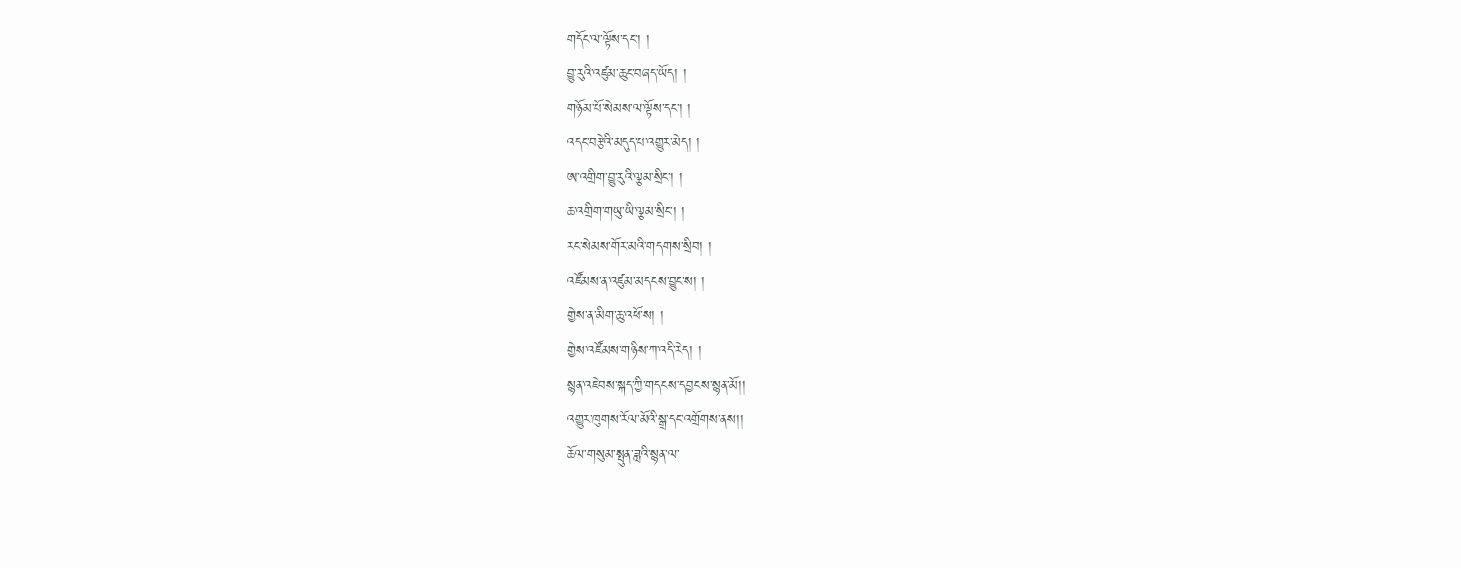གདོང་ལ་ལྟོས་དང་། །
བྱུ་རུའི་འཛུམ་ཆུང་བཞད་ཡོད། །
གཉོམ་པོ་སེམས་ལ་ལྟོས་དང་། །
འདང་བརྩེའི་མདུད་པ་འགྱུར་མེད། །
ཨ་འགྲིག་བྱུ་རུའི་ལྕམ་སྲིང་། །
ཆ་འགྲིག་གཡུ་ཡི་ལྕམ་སྲིང་། །
རང་སེམས་གོར་མའི་གདགས་སྲིབ། །
འཛོམས་ན་འཛུམ་མདངས་བྱུང་ས། །
གྱེས་ན་མིག་ཆུ་འཕོ་ས། །
གྱེས་འཛོམས་གཉིས་ཀ་འདི་རེད། །
སྙན་འཇེབས་སྐད་ཀྱི་གདངས་དབྱངས་སྙན་མོ།།
འགྱུར་ཁུགས་རོལ་མོའི་སྒྲ་དང་འགྲོགས་ནས།།
ཆོལ་གསུམ་སྤུན་ཟླའི་སྙན་ལ་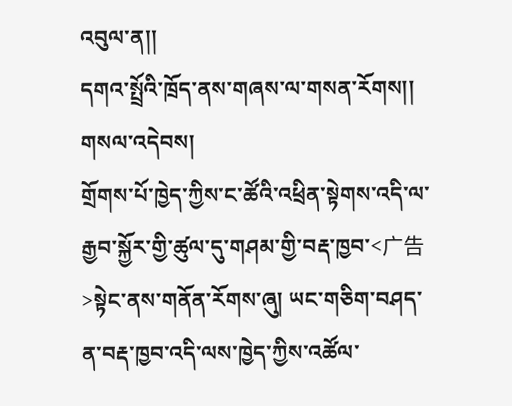འབུལ་ན།།
དགའ་སྤྲོའི་ཁྲོད་ནས་གཞས་ལ་གསན་རོགས།།
གསལ་འདེབས།
གྲོགས་པོ་ཁྱེད་ཀྱིས་ང་ཚོའི་འཕྲིན་སྟེགས་འདི་ལ་རྒྱབ་སྐྱོར་གྱི་ཚུལ་དུ་གཤམ་གྱི་བརྡ་ཁྱབ་<广告>སྟེང་ནས་གནོན་རོགས་ཞུ། ཡང་གཅིག་བཤད་ན་བརྡ་ཁྱབ་འདི་ལས་ཁྱེད་ཀྱིས་འཚོལ་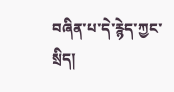བཞིན་པ་དེ་རྙེད་ཀྱང་སྲིད།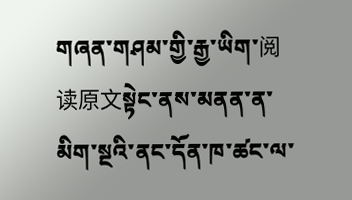གཞན་གཤམ་གྱི་རྒྱ་ཡིག་阅读原文སྟེང་ནས་མནན་ན་མིག་སྔའི་ནང་དོན་ཁ་ཚང་ལ་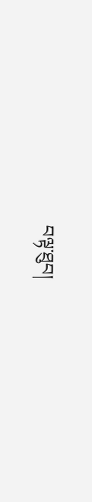བལྟ་ཐུབ།